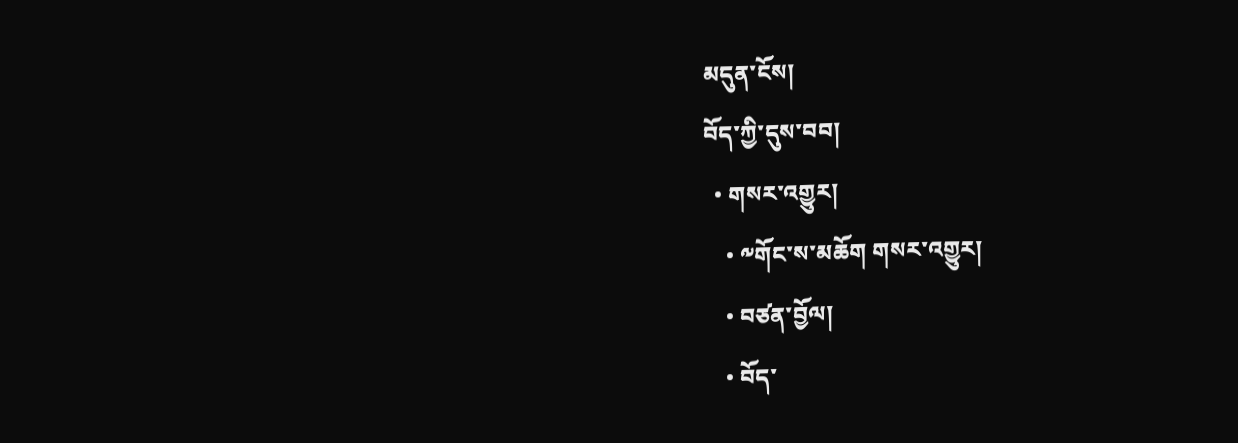མདུན་ངོས།
བོད་ཀྱི་དུས་བབ།
  • གསར་འགྱུར།
    • ༸གོང་ས་མཆོག གསར་འགྱུར།
    • བཙན་བྱོལ།
    • བོད་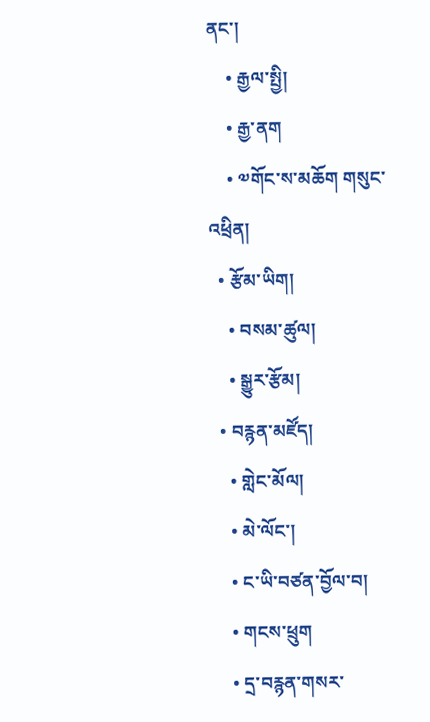ནང་།
    • རྒྱལ་སྤྱི།
    • རྒྱ་ནག
    • ༧གོང་ས་མཆོག གསུང་འཕྲིན།
  • རྩོམ་ཡིག།
    • བསམ་ཚུལ།
    • སྒྱུར་རྩོམ།
  • བརྙན་མཛོད།
    • གླེང་མོལ།
    • མེ་ལོང་།
    • ང་ཡི་བཙན་བྱོལ་བ།
    • གངས་ཕྲུག
    • དྲ་བརྙན་གསར་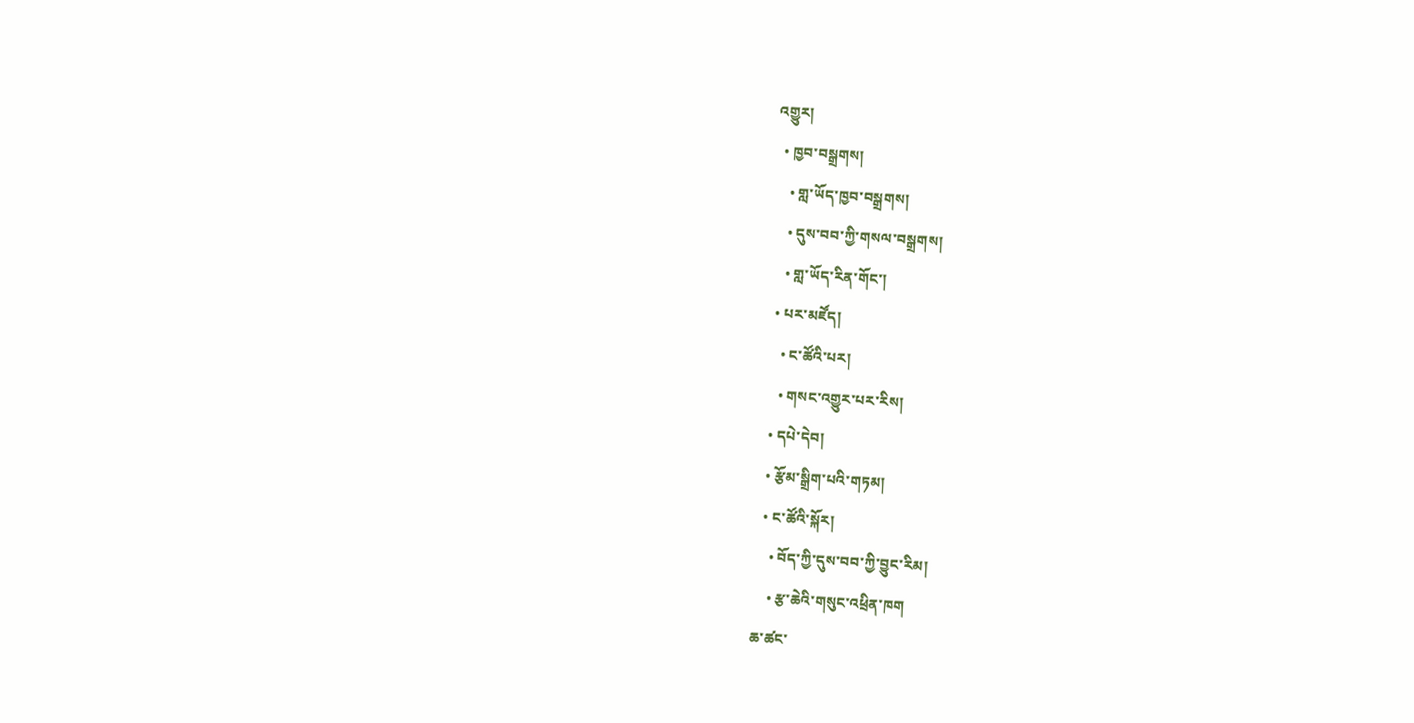འགྱུར།
  • ཁྱབ་བསྒྲགས།
    • གླ་ཡོད་ཁྱབ་བསྒྲགས།
    • དུས་བབ་ཀྱི་གསལ་བསྒྲགས།
    • གླ་ཡོད་རིན་གོང་།
  • པར་མཛོད།
    • ང་ཚོའི་པར།
    • གསང་འགྱུར་པར་རིས།
  • དཔེ་དེབ།
  • རྩོམ་སྒྲིག་པའི་གཏམ།
  • ང་ཚོའི་སྐོར།
    • བོད་ཀྱི་དུས་བབ་ཀྱི་བྱུང་རིམ།
    • རྩ་ཆེའི་གསུང་འཕྲིན་ཁག
ཆ་ཚང་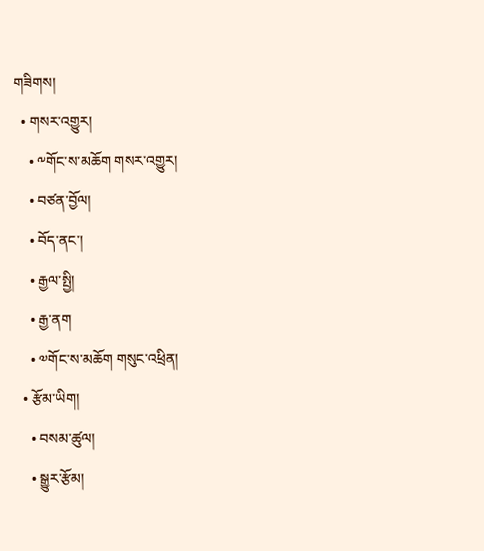གཟིགས།
  • གསར་འགྱུར།
    • ༸གོང་ས་མཆོག གསར་འགྱུར།
    • བཙན་བྱོལ།
    • བོད་ནང་།
    • རྒྱལ་སྤྱི།
    • རྒྱ་ནག
    • ༧གོང་ས་མཆོག གསུང་འཕྲིན།
  • རྩོམ་ཡིག།
    • བསམ་ཚུལ།
    • སྒྱུར་རྩོམ།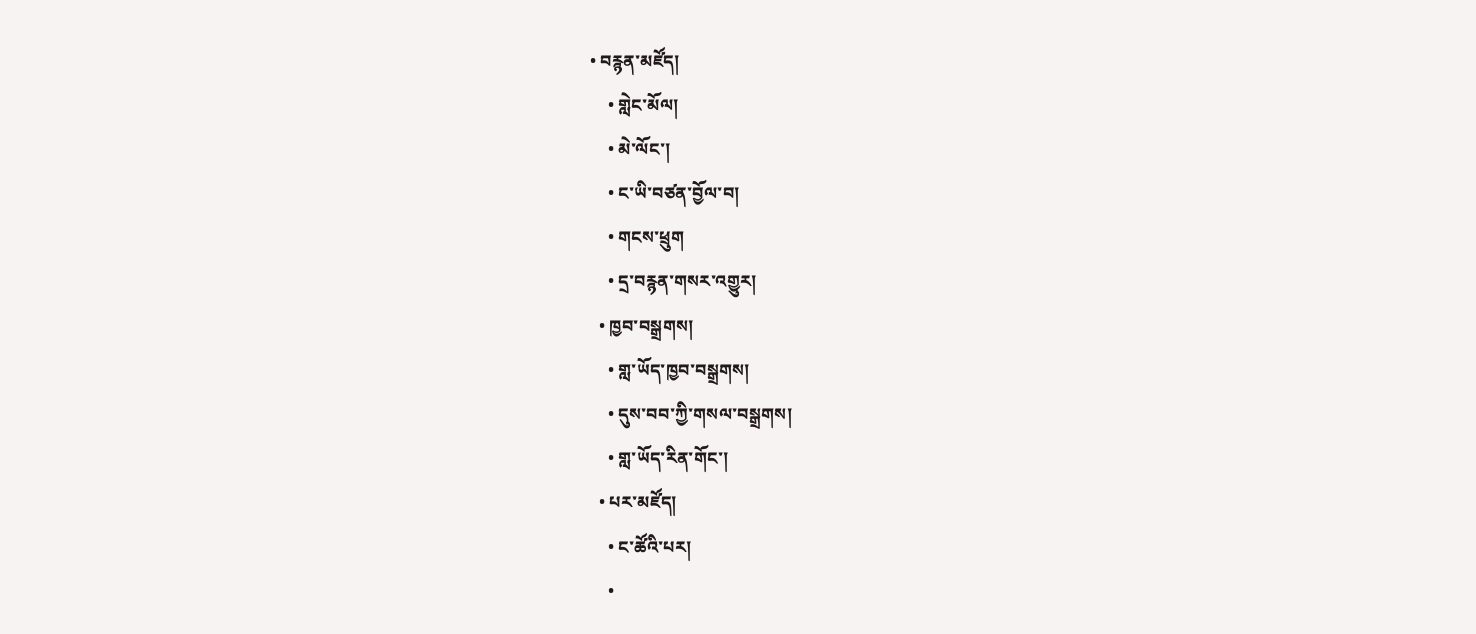• བརྙན་མཛོད།
    • གླེང་མོལ།
    • མེ་ལོང་།
    • ང་ཡི་བཙན་བྱོལ་བ།
    • གངས་ཕྲུག
    • དྲ་བརྙན་གསར་འགྱུར།
  • ཁྱབ་བསྒྲགས།
    • གླ་ཡོད་ཁྱབ་བསྒྲགས།
    • དུས་བབ་ཀྱི་གསལ་བསྒྲགས།
    • གླ་ཡོད་རིན་གོང་།
  • པར་མཛོད།
    • ང་ཚོའི་པར།
    •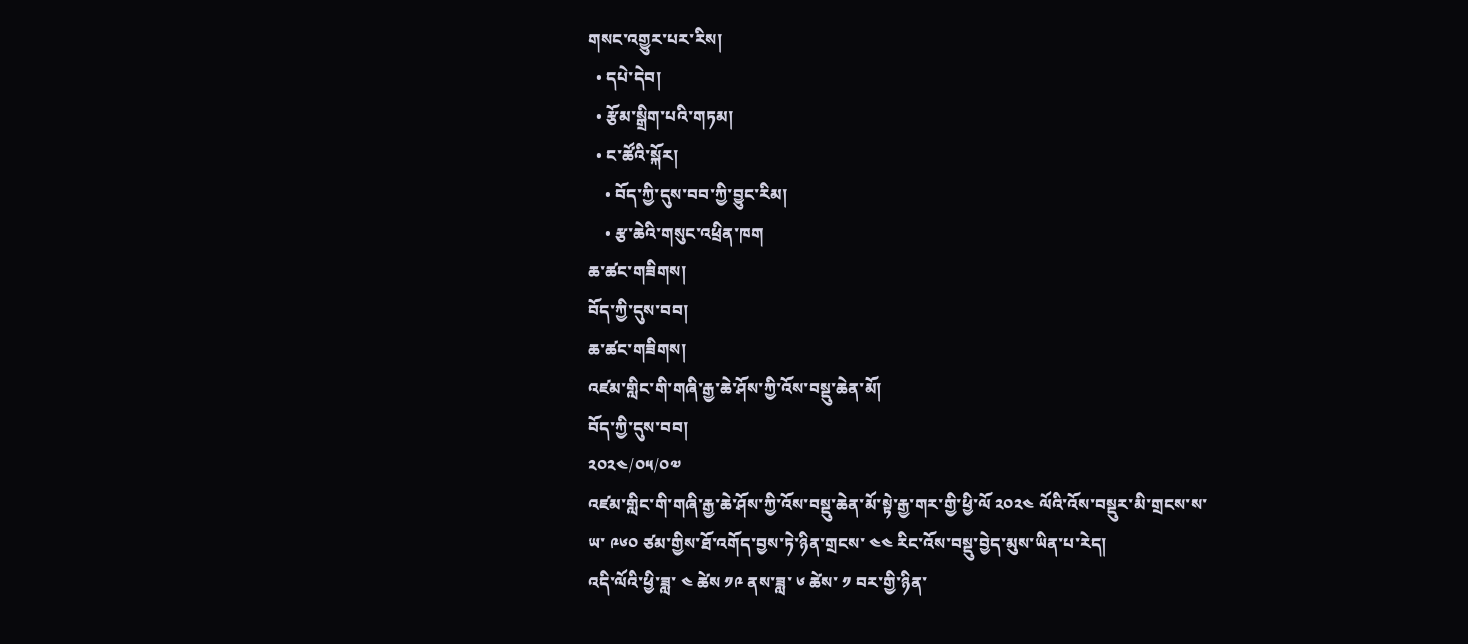གསང་འགྱུར་པར་རིས།
  • དཔེ་དེབ།
  • རྩོམ་སྒྲིག་པའི་གཏམ།
  • ང་ཚོའི་སྐོར།
    • བོད་ཀྱི་དུས་བབ་ཀྱི་བྱུང་རིམ།
    • རྩ་ཆེའི་གསུང་འཕྲིན་ཁག
ཆ་ཚང་གཟིགས།
བོད་ཀྱི་དུས་བབ།
ཆ་ཚང་གཟིགས།
འཛམ་གླིང་གི་གཞི་རྒྱ་ཆེ་ཤོས་ཀྱི་འོས་བསྡུ་ཆེན་མོ།
བོད་ཀྱི་དུས་བབ།
༢༠༢༤/༠༥/༠༧
འཛམ་གླིང་གི་གཞི་རྒྱ་ཆེ་ཤོས་ཀྱི་འོས་བསྡུ་ཆེན་མོ་སྟེ་རྒྱ་གར་གྱི་ཕྱི་ལོ ༢༠༢༤ ལོའི་འོས་བསྡུར་མི་གྲངས་ས་ཡ་ ༩༦༠ ཙམ་གྱིས་ཐོ་འགོད་བྱས་ཏེ་ཉིན་གྲངས་ ༤༤ རིང་འོས་བསྡུ་བྱེད་མུས་ཡིན་པ་རེད།
འདི་ལོའི་ཕྱི་ཟླ་ ༤ ཚེས ༡༩ ནས་ཟླ་ ༦ ཚེས་ ༡ བར་གྱི་ཉིན་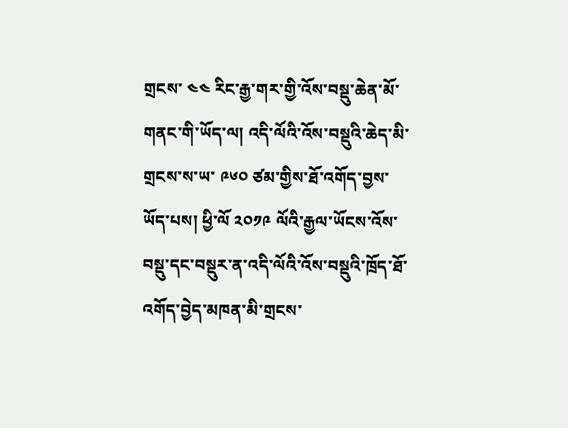གྲངས་ ༤༤ རིང་རྒྱ་གར་གྱི་འོས་བསྡུ་ཆེན་མོ་གནང་གི་ཡོད་ལ། འདི་ལོའི་འོས་བསྡུའི་ཆེད་མི་གྲངས་ས་ཡ་ ༩༦༠ ཙམ་གྱིས་ཐོ་འགོད་བྱས་ཡོད་པས། ཕྱི་ལོ ༢༠༡༩ ལོའི་རྒྱལ་ཡོངས་འོས་བསྡུ་དང་བསྡུར་ན་འདི་ལོའི་འོས་བསྡུའི་ཁྲོད་ཐོ་འགོད་བྱེད་མཁན་མི་གྲངས་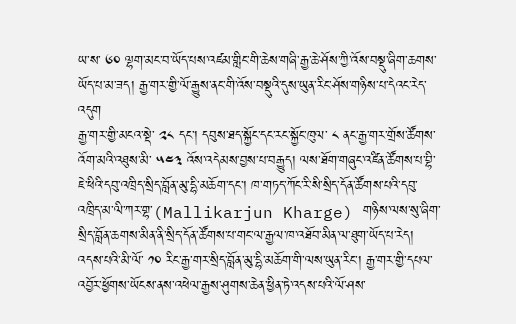ཡ་ས་ ༦༠ ལྷག་མང་བ་ཡོད་པས་འཛམ་གླིང་གི་ཆེས་གཞི་རྒྱ་ཆེ་ཤོས་ཀྱི་འོས་བསྡུ་ཞིག་ཆགས་ཡོད་པ་མ་ཟད། རྒྱ་གར་གྱི་ལོ་རྒྱུས་ནང་གི་འོས་བསྡུའི་དུས་ཡུན་རིང་ཤོས་གཉིས་པ་དེའང་རེད་འདུག
རྒྱ་གར་གྱི་མངའ་སྡེ་ ༢༨ དང་། དབུས་ཐད་སྐྱོང་དང་རང་སྐྱོང་ཁུལ་ ༨ ནང་རྒྱ་གར་གྲོས་ཚོགས་འོག་མའི་འཐུས་མི་ ༥༤༣ འོས་འདེམས་བྱས་པ་བརྒྱུད། ལས་ཐོག་གཞུང་འཛིན་ཚོགས་པ་བྷི་ཇེ་ཕིའི་དབུ་འཁྲིད་སྲིད་བློན་མུ་དྷི་མཆོག་དང་། ཁ་གཏད་ཀོང་རི་སི་སྲིད་དོན་ཚོགས་པའི་དབུ་འཁྲིད་མ་ལི་ཀར་གྷ་(Mallikarjun Kharge) གཉིས་ལས་སུ་ཞིག་སྲིད་བློན་ཆགས་མིན་ནི་སྲིད་དོན་ཚོགས་པ་གང་ལ་རྒྱལ་ཁ་འཐོབ་མིན་ལ་ཐུག་ཡོད་པ་རེད།
འདས་པའི་མི་ལོ་ ༡༠ རིང་རྒྱ་གར་སྲིད་བློན་མུ་དྷི་མཆོག་གི་ལས་ཡུན་རིང་། རྒྱ་གར་གྱི་དཔལ་འབྱོར་ཕྱོགས་ཡོངས་ནས་འཕེལ་རྒྱས་ཤུགས་ཆེན་ཕྱིན་ཏེ་འདས་པའི་ལོ་ཤས་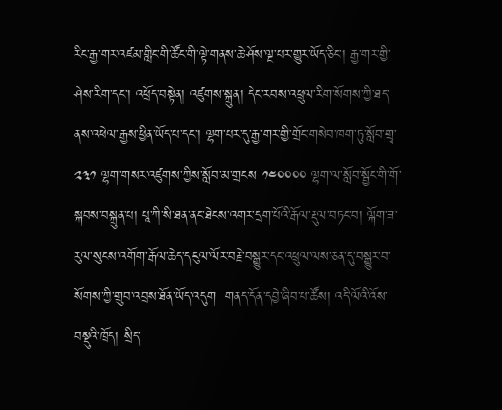རིང་རྒྱ་གར་འཛམ་གླིང་གི་ཚོང་གི་ལྟེ་གནས་ཆེ་ཤོས་ལྔ་པར་གྱུར་ཡོད་ཅིང་། རྒྱ་གར་གྱི་ཤེས་རིག་དང་། འཕྲོད་བསྟེན། འཛུགས་སྐྲུན། དེང་རབས་འཕྲུལ་རིག་སོགས་ཀྱི་ཐད་ནས་འཕེལ་རྒྱས་ཕྱིན་ཡོད་པ་དང་། ལྷག་པར་དུ་རྒྱ་གར་གྱི་གྲོང་གསེབ་ཁག་ཏུ་སློབ་གྲྭ་ ༢༣༡ ལྷག་གསར་འཛུགས་ཀྱིས་སློབ་མ་གྲངས ༡༤༠༠༠༠ ལྷག་ལ་སློབ་སྦྱོང་གི་གོ་སྐབས་བསྐྲུན་པ། པཱ་ཀི་སི་ཐན་ནང་ཐེངས་འགར་དྲག་པོའི་རྒོལ་རྡུལ་བཏང་བ། ལྐོག་ཟ་རུལ་སུངས་འགོག་རྒོལ་ཆེད་དངུལ་ལོར་བརྗེ་བསྒྱུར་དང་འཕྲུལ་ལས་ཅན་དུ་བསྒྱུར་བ་སོགས་ཀྱི་གྲུབ་འབྲས་ཐོན་ཡོད་འདུག  གནད་དོན་དབྱེ་ཞིབ་པ་ཚོས། འདི་ལོའི་འོས་བསྡུའི་ཁྲོད། སྲིད་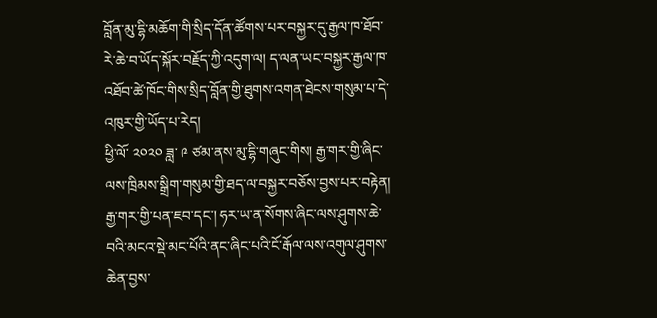བློན་མུ་དྷི་མཆོག་གི་སྲིད་དོན་ཚོགས་པར་བསྐྱར་དུ་རྒྱལ་ཁ་ཐོབ་རེ་ཆེ་བ་ཡོད་སྐོར་བརྗོད་ཀྱི་འདུག་ལ། ད་ལན་ཡང་བསྐྱར་རྒྱལ་ཁ་འཐོབ་ཚེ་ཁོང་གིས་སྲིད་བློན་གྱི་ཐུགས་འགན་ཐེངས་གསུམ་པ་དེ་འཁུར་གྱི་ཡོད་པ་རེད།
ཕྱི་ལོ་ ༢༠༢༠ ཟླ་ ༩ ཙམ་ནས་མུ་དྷི་གཞུང་གིས། རྒྱ་གར་གྱི་ཞིང་ལས་ཁྲིམས་སྒྲིག་གསུམ་གྱི་ཐད་ལ་བསྐྱར་བཅོས་བྱས་པར་བརྟེན། རྒྱ་གར་གྱི་པན་ཇབ་དང་། ཧར་ཡ་ན་སོགས་ཞིང་ལས་ཤུགས་ཆེ་བའི་མངའ་སྡེ་མང་པོའི་ནང་ཞིང་པའི་ངོ་རྒོལ་ལས་འགུལ་ཤུགས་ཆེན་བྱས་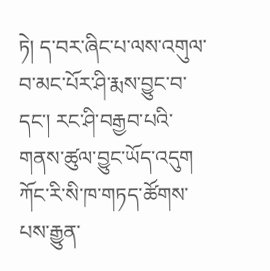ཏེ། ད་བར་ཞིང་པ་ལས་འགུལ་བ་མང་པོར་ཤི་རྨས་བྱུང་བ་དང་། རང་ཤི་བརྒྱབ་པའི་གནས་ཚུལ་བྱུང་ཡོད་འདུག  ཀོང་རི་སི་ཁ་གཏད་ཚོགས་པས་རྒྱུན་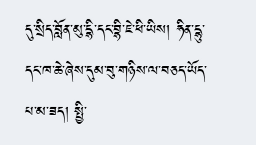དུ་སྲིད་བློན་མུ་དྷི་དང་བྷི་ཇེ་ཕི་ཡིས། ཧིན་དྷུ་དང་ཁ་ཆེ་ཞེས་དུམ་བུ་གཉིས་ལ་བཅད་ཡོད་པ་མ་ཟད། སྤྱི་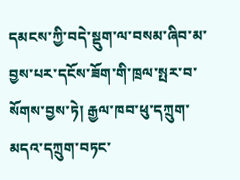དམངས་ཀྱི་བདེ་སྡུག་ལ་བསམ་ཞིབ་མ་བྱས་པར་དངོས་ཟོག་གི་ཁྲལ་སྤར་བ་སོགས་བྱས་ཏེ། རྒྱལ་ཁབ་ཕུ་དཀྲུག་མདའ་དཀྲུག་བཏང་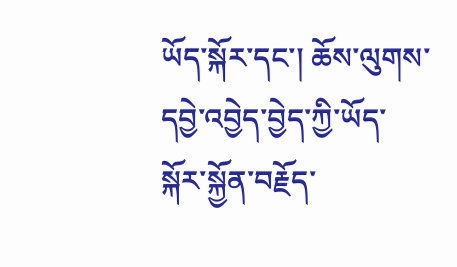ཡོད་སྐོར་དང་། ཆོས་ལུགས་དབྱེ་འབྱེད་བྱེད་ཀྱི་ཡོད་སྐོར་སྐྱོན་བརྗོད་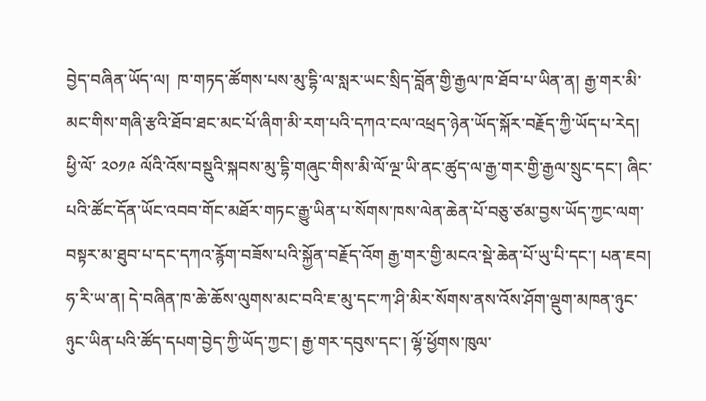བྱེད་བཞིན་ཡོད་ལ།  ཁ་གཏད་ཚོགས་པས་མུ་དྷི་ལ་སླར་ཡང་སྲིད་བློན་གྱི་རྒྱལ་ཁ་ཐོབ་པ་ཡིན་ན། རྒྱ་གར་མི་མང་གིས་གཞི་རྩའི་ཐོབ་ཐང་མང་པོ་ཞིག་མི་རག་པའི་དཀའ་ངལ་འཕྲད་ཉེན་ཡོད་སྐོར་བརྗོད་ཀྱི་ཡོད་པ་རེད།
ཕྱི་ལོ་ ༢༠༡༩ ལོའི་འོས་བསྡུའི་སྐབས་མུ་དྷི་གཞུང་གིས་མི་ལོ་ལྔ་ཡི་ནང་ཚུད་ལ་རྒྱ་གར་གྱི་རྒྱལ་སྲུང་དང་། ཞིང་པའི་ཚོང་དོན་ཡོང་འབབ་གོང་མཐོར་གཏང་རྒྱུ་ཡིན་པ་སོགས་ཁས་ལེན་ཆེན་པོ་བཅུ་ཙམ་བྱས་ཡོད་ཀྱང་ལག་བསྟར་མ་ཐུབ་པ་དང་དཀའ་རྙོག་བཟོས་པའི་སྐྱོན་བརྗོད་འོག རྒྱ་གར་གྱི་མངའ་སྡེ་ཆེན་པོ་ཡུ་པི་དང་། པན་ཇབ། ཧ་རི་ཡ་ན། དེ་བཞིན་ཁ་ཆེ་ཆོས་ལུགས་མང་བའི་ཇ་མུ་དང་ཀ་ཤི་མིར་སོགས་ནས་འོས་ཤོག་ལྡུག་མཁན་ཉུང་ཉུང་ཡིན་པའི་ཚོད་དཔག་བྱེད་ཀྱི་ཡོད་ཀྱང་། རྒྱ་གར་དབུས་དང་། ལྷོ་ཕྱོགས་ཁུལ་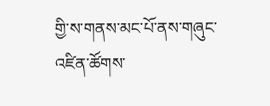གྱི་ས་གནས་མང་པོ་ནས་གཞུང་འཛིན་ཚོགས་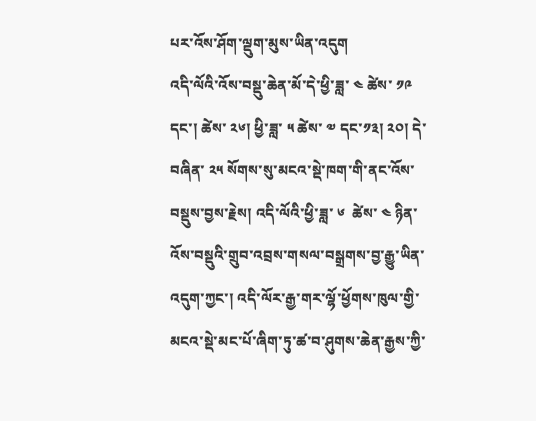པར་འོས་ཤོག་ལྡུག་མུས་ཡིན་འདུག
འདི་ལོའི་འོས་བསྡུ་ཆེན་མོ་དེ་ཕྱི་ཟླ་ ༤ ཚེས་ ༡༩ དང་། ཚེས་ ༢༦། ཕྱི་ཟླ་ ༥ ཚེས་ ༧ དང་༡༣། ༢༠། དེ་བཞིན་ ༢༥ སོགས་སུ་མངའ་སྡེ་ཁག་གི་ནང་འོས་བསྡུས་བྱས་རྗེས། འདི་ལོའི་ཕྱི་ཟླ་ ༦  ཚེས་ ༤ ཉིན་འོས་བསྡུའི་གྲུབ་འབྲས་གསལ་བསྒྲགས་བྱ་རྒྱུ་ཡིན་འདུག་ཀྱང་། འདི་ལོར་རྒྱ་གར་ལྷོ་ཕྱོགས་ཁུལ་གྱི་མངའ་སྡེ་མང་པོ་ཞིག་ཏུ་ཚ་བ་ཤུགས་ཆེན་རྒྱས་ཀྱི་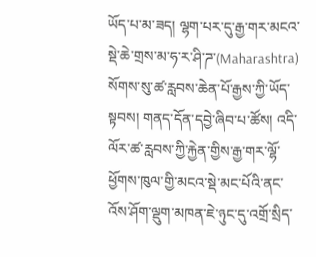ཡོད་པ་མ་ཟད། ལྷག་པར་དུ་རྒྱ་གར་མངའ་སྡེ་ཆེ་གྲས་མ་ཧ་ར་ཤི་ཌ་(Maharashtra) སོགས་སུ་ཚ་རླབས་ཆེན་པོ་རྒྱས་ཀྱི་ཡོད་སྟབས། གནད་དོན་དབྱེ་ཞིབ་པ་ཚོས། འདི་ལོར་ཚ་རླབས་ཀྱི་རྐྱེན་གྱིས་རྒྱ་གར་ལྷོ་ཕྱོགས་ཁུལ་གྱི་མངའ་སྡེ་མང་པོའི་ནང་འོས་ཤོག་ལྡུག་མཁན་ཇེ་ཉུང་དུ་འགྲོ་སྲིད་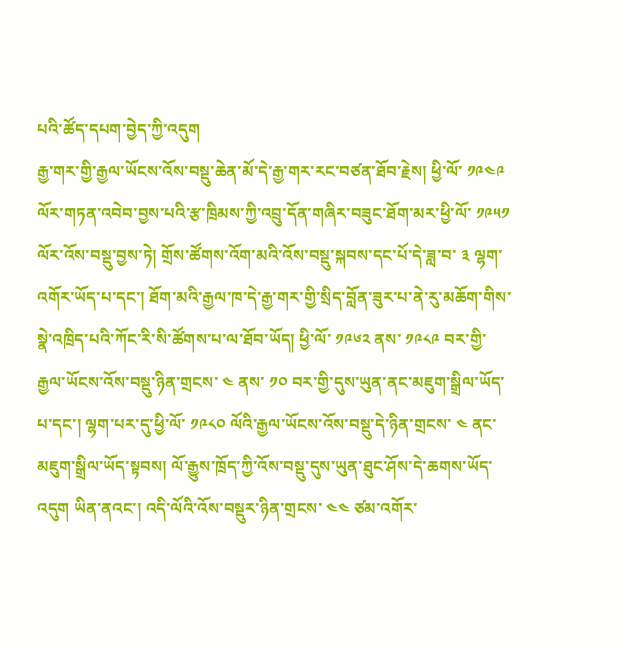པའི་ཚོད་དཔག་བྱེད་ཀྱི་འདུག
རྒྱ་གར་གྱི་རྒྱལ་ཡོངས་འོས་བསྡུ་ཆེན་མོ་དེ་རྒྱ་གར་རང་བཙན་ཐོབ་རྗེས། ཕྱི་ལོ་ ༡༩༤༩ ལོར་གཏན་འབེབ་བྱས་པའི་རྩ་ཁྲིམས་ཀྱི་འབྲུ་དོན་གཞིར་བཟུང་ཐོག་མར་ཕྱི་ལོ་ ༡༩༥༡ ལོར་འོས་བསྡུ་བྱས་ཏེ། གྲོས་ཚོགས་འོག་མའི་འོས་བསྡུ་སྐབས་དང་པོ་དེ་ཟླ་བ་ ༣ ལྷག་འགོར་ཡོད་པ་དང་། ཐོག་མའི་རྒྱལ་ཁ་དེ་རྒྱ་གར་གྱི་སྲིད་བློན་ཟུར་པ་ནེ་རུ་མཆོག་གིས་སྣེ་འཁྲིད་པའི་ཀོང་རི་སི་ཚོགས་པ་ལ་ཐོབ་ཡོད། ཕྱི་ལོ་ ༡༩༦༢ ནས་ ༡༩༨༩ བར་གྱི་རྒྱལ་ཡོངས་འོས་བསྡུ་ཉིན་གྲངས་ ༤ ནས་ ༡༠ བར་གྱི་དུས་ཡུན་ནང་མཇུག་སྒྲིལ་ཡོད་པ་དང་། ལྷག་པར་དུ་ཕྱི་ལོ་ ༡༩༨༠ ལོའི་རྒྱལ་ཡོངས་འོས་བསྡུ་དེ་ཉིན་གྲངས་ ༤ ནང་མཇུག་སྒྲིལ་ཡོད་སྟབས། ལོ་རྒྱུས་ཁྲོད་ཀྱི་འོས་བསྡུ་དུས་ཡུན་ཐུང་ཤོས་དེ་ཆགས་ཡོད་འདུག ཡིན་ནའང་། འདི་ལོའི་འོས་བསྡུར་ཉིན་གྲངས་ ༤༤ ཙམ་འགོར་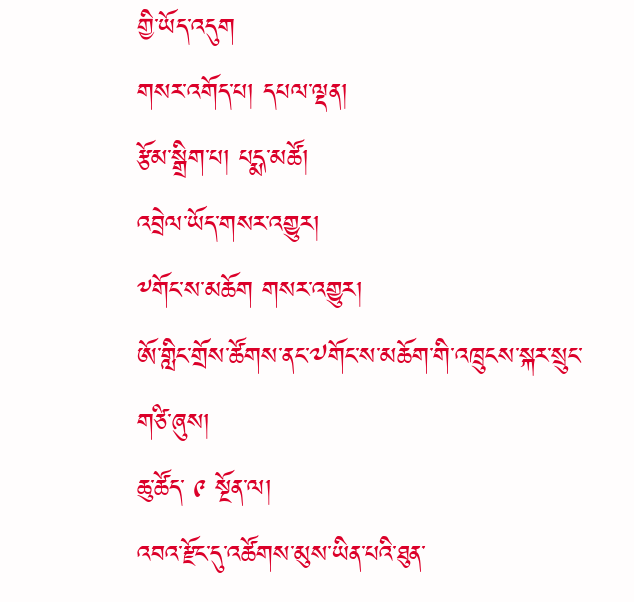གྱི་ཡོད་འདུག
གསར་འགོད་པ། དཔལ་ལྡན།
རྩོམ་སྒྲིག་པ། པདྨ་མཚོ།
འབྲེལ་ཡོད་གསར་འགྱུར།
༸གོང་ས་མཆོག གསར་འགྱུར།
ཨོ་གླིང་གྲོས་ཚོགས་ནང་༧གོང་ས་མཆོག་གི་འཁྲུངས་སྐར་སྲུང་གཙི་ཞུས།
ཆུ་ཚོད་ ༩ སྔོན་ལ།
འབའ་རྫོང་དུ་འཚོགས་མུས་ཡིན་པའི་ཐུན་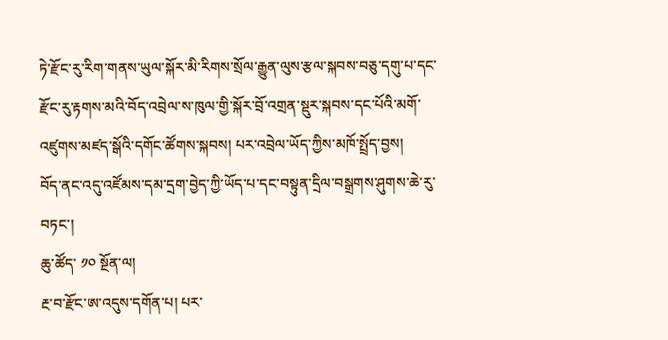ཏེ་རྫོང་རུ་རིག་གནས་ཡུལ་སྐོར་མི་རིགས་སྲོལ་རྒྱུན་ལུས་རྩལ་སྐབས་བཅུ་དགུ་པ་དང་རྫོང་རུ་རྟགས་མའི་བོད་འབྲེལ་ས་ཁུལ་གྱི་སྐོར་བྲོ་འགྲན་སྡུར་སྐབས་དང་པོའི་མགོ་འཛུགས་མཛད་སྒོའི་དགོང་ཚོགས་སྐབས། པར་འབྲེལ་ཡོད་ཀྱིས་མཁོ་སྤྲོད་བྱས།
བོད་ནང་འདུ་འཛོམས་དམ་དྲག་བྱེད་ཀྱི་ཡོད་པ་དང་བསྟུན་དྲིལ་བསྒྲགས་ཤུགས་ཆེ་རུ་བཏང་།
ཆུ་ཚོད་ ༡༠ སྔོན་ལ།
རྔ་བ་རྫོང་ཨ་འདུས་དགོན་པ། པར་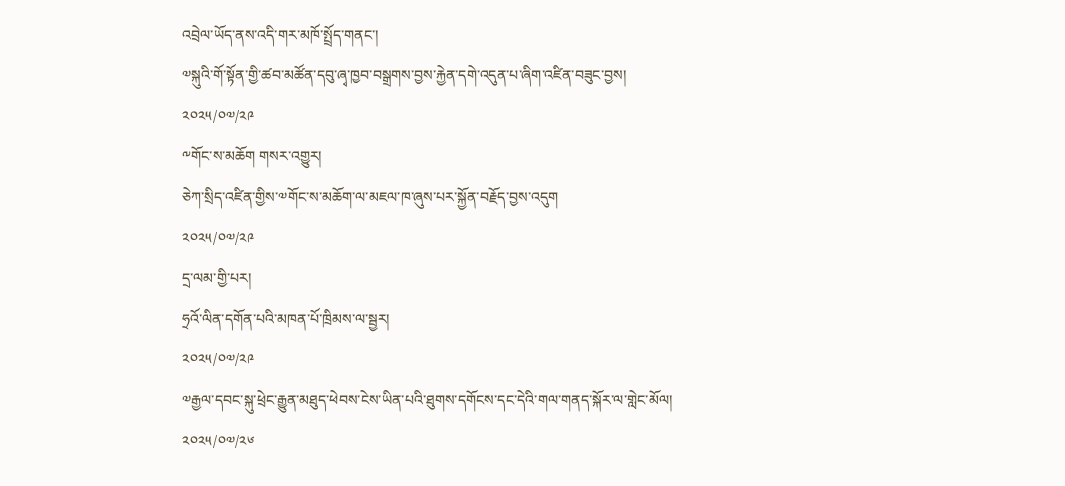འབྲེལ་ཡོད་ནས་འདི་གར་མཁོ་སྤྲོད་གནང་།
༧སྐུའི་གོ་སྟོན་གྱི་ཚབ་མཚོན་དབུ་ཞྭ་ཁྱབ་བསྒྲགས་བྱས་རྐྱེན་དགེ་འདུན་པ་ཞིག་འཛིན་བཟུང་བྱས།
༢༠༢༥/༠༧/༢༩
༸གོང་ས་མཆོག གསར་འགྱུར།
ཅེཀ་སྲིད་འཛིན་གྱིས་༧གོང་ས་མཆོག་ལ་མཇལ་ཁ་ཞུས་པར་སྐྱོན་བརྗོད་བྱས་འདུག
༢༠༢༥/༠༧/༢༩
དྲ་ལམ་གྱི་པར།
ཧྲའོ་ལིན་དགོན་པའི་མཁན་པོ་ཁྲིམས་ལ་སྦྱར།
༢༠༢༥/༠༧/༢༩
༧རྒྱལ་དབང་སྐུ་ཕྲེང་རྒྱུན་མཐུད་ཕེབས་ངེས་ཡིན་པའི་ཐུགས་དགོངས་དང་དེའི་གལ་གནད་སྐོར་ལ་གླེང་མོལ།
༢༠༢༥/༠༧/༢༦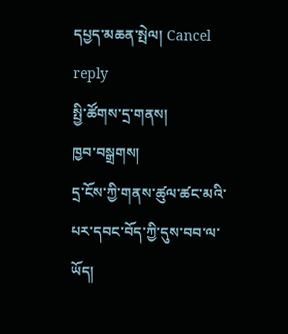དཔྱད་མཆན་སྤེལ། Cancel reply
སྤྱི་ཚོགས་དྲ་གནས།
ཁྱབ་བསྒྲགས།
དྲ་ངོས་ཀྱི་གནས་ཚུལ་ཚང་མའི་པར་དབང་བོད་ཀྱི་དུས་བབ་ལ་ཡོད།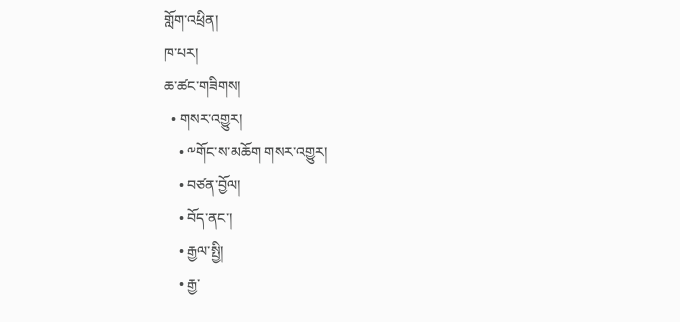གློག་འཕྲིན།
ཁ་པར།
ཆ་ཚང་གཟིགས།
  • གསར་འགྱུར།
    • ༸གོང་ས་མཆོག གསར་འགྱུར།
    • བཙན་བྱོལ།
    • བོད་ནང་།
    • རྒྱལ་སྤྱི།
    • རྒྱ་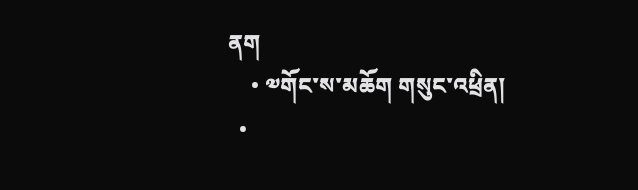ནག
    • ༧གོང་ས་མཆོག གསུང་འཕྲིན།
  •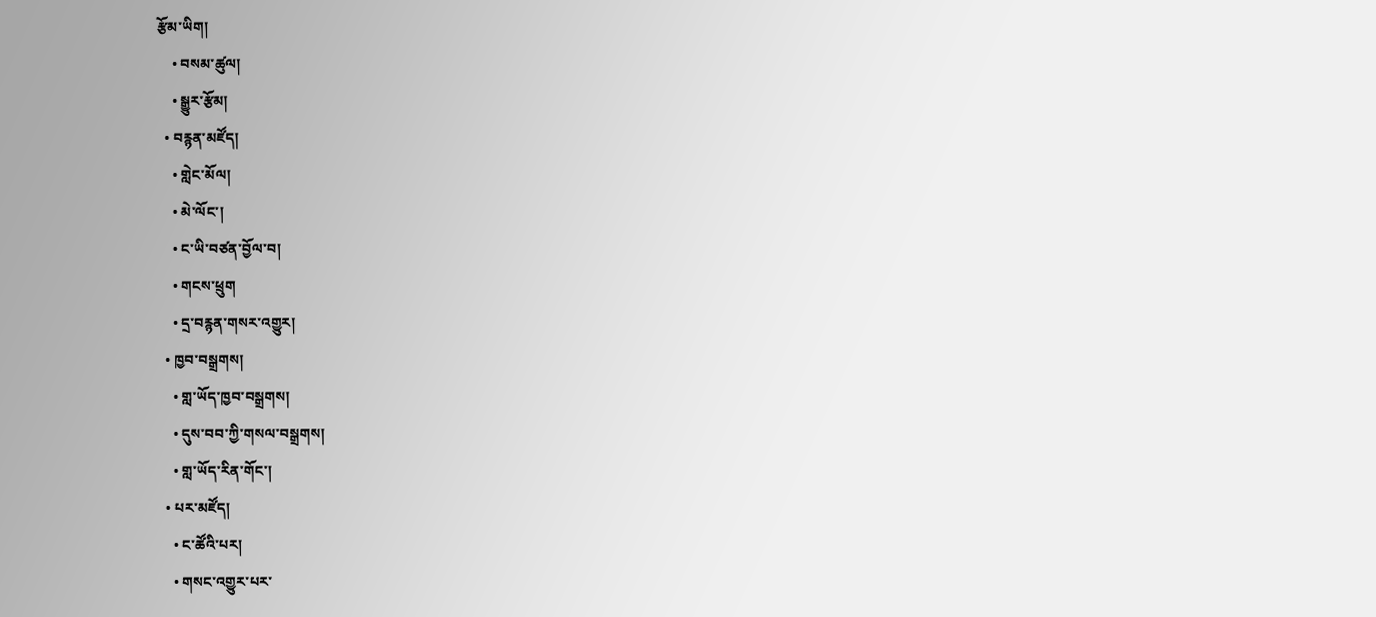རྩོམ་ཡིག།
    • བསམ་ཚུལ།
    • སྒྱུར་རྩོམ།
  • བརྙན་མཛོད།
    • གླེང་མོལ།
    • མེ་ལོང་།
    • ང་ཡི་བཙན་བྱོལ་བ།
    • གངས་ཕྲུག
    • དྲ་བརྙན་གསར་འགྱུར།
  • ཁྱབ་བསྒྲགས།
    • གླ་ཡོད་ཁྱབ་བསྒྲགས།
    • དུས་བབ་ཀྱི་གསལ་བསྒྲགས།
    • གླ་ཡོད་རིན་གོང་།
  • པར་མཛོད།
    • ང་ཚོའི་པར།
    • གསང་འགྱུར་པར་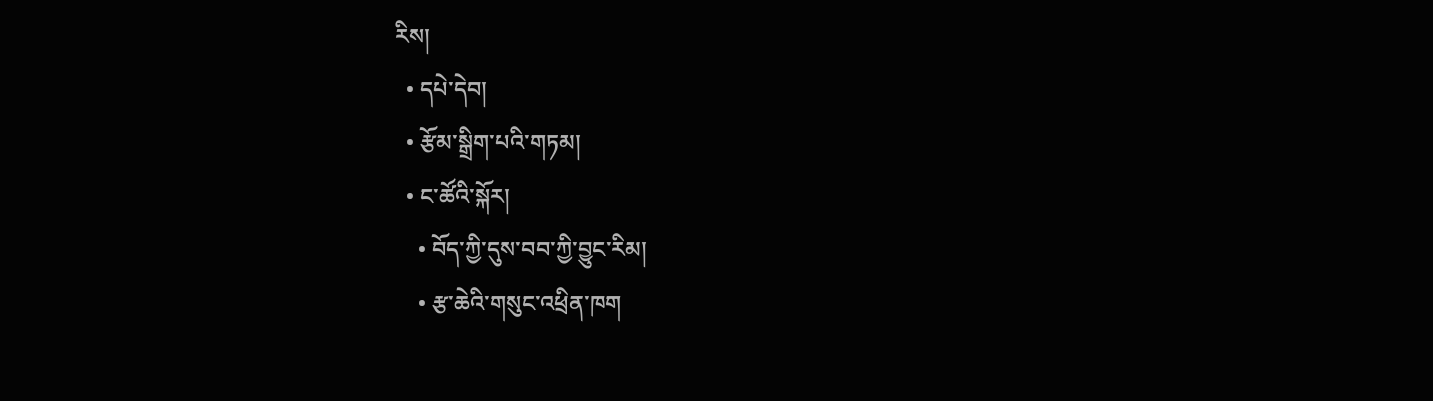རིས།
  • དཔེ་དེབ།
  • རྩོམ་སྒྲིག་པའི་གཏམ།
  • ང་ཚོའི་སྐོར།
    • བོད་ཀྱི་དུས་བབ་ཀྱི་བྱུང་རིམ།
    • རྩ་ཆེའི་གསུང་འཕྲིན་ཁག